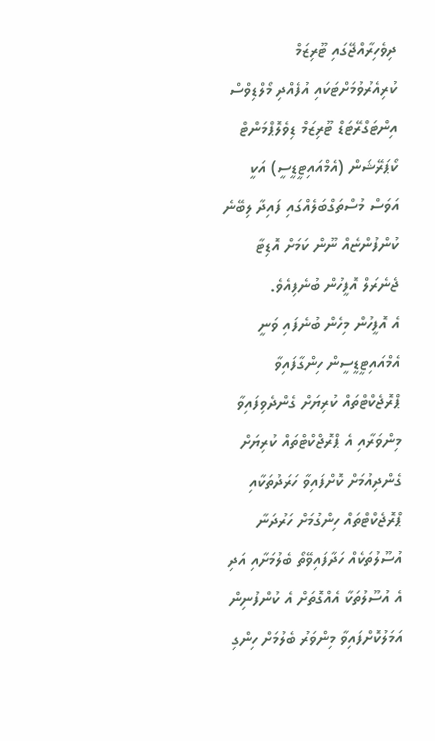ދިވެހިރާއްޖޭގައި ޓޫރިޒަމް ކުރިއެރުވުމަށްޓަކައި އުފެއްދި މޯލްޑިވްސް އިންޓަގްރޭޓަޑް ޓޫރިޒަމް ޑިވެލޮޕްމަންޓް ކޯޕަރޭޝަން (އެމްއައިޓީޑީސީ) އަކީ އަވަސް މުސްތަގްބަލެއްގައި ފައިދާ ލިބޭނެ ކުންފުންޏެއް ނޫން ކަމަށް އޮޑިޓާ ޖެނެރަލް އޮފީހުން ބުނެފިއެވެ.
އެ އޮފީހުން މިހެން ބުނެފައި ވަނީ އެމްއައިޓީޑީސީން ހިންގާފައިވާ ޕްރޮޖެކްޓްތައް ކުރިޔަށް ގެންދެވިފައިވާ މިންވަރާއި އެ ޕްރޮޖްކްޓްތައް ކުރިޔަށް ގެންދިއުމަށް ކޮށްފައިވާ ހަރަދުތަކާއި ޕްރޮޖެކްޓްތައް ހިންގުމަށް ހަރުދަނާ އުސޫލުތަކެއް ހަދާފައިވޭތޯ ބެލުމަށާއި އަދި އެ އުސޫލުތަކާ އެއްގޮތަށް އެ ކުންފުނިން އަމަލުކޮށްފައިވާ މިންވަރު ބެލުމަށް ހިންގި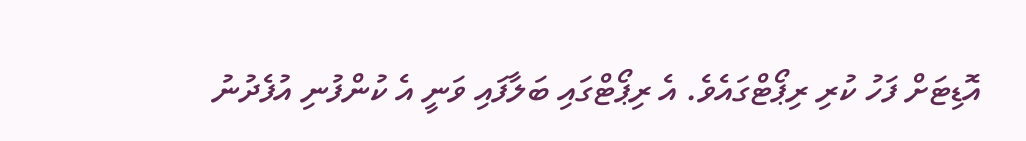އޮޑިޓަށް ފަހު ކުރި ރިޕޯޓްގައެވެ. އެ ރިޕޯޓްގައި ބަލާފައި ވަނީ އެ ކުންފުނި އުފެދުނު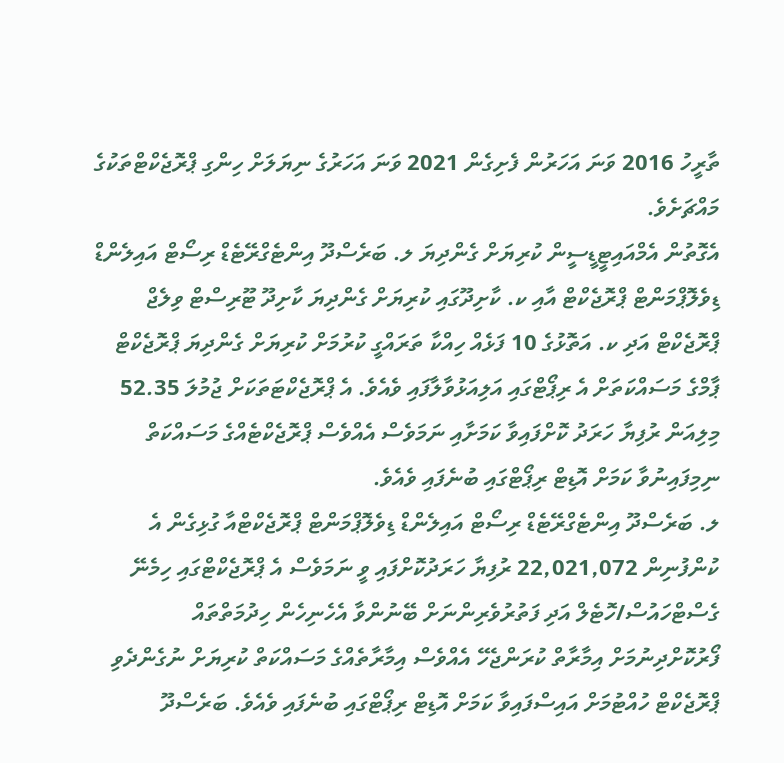ތާރީހު 2016 ވަނަ އަހަރުން ފެށިގެން 2021 ވަނަ އަހަރުގެ ނިޔަލަށް ހިންގި ޕްރޮޖެކްޓްތަކުގެ މައްޗަށެވެ.
އެގޮތުން އެމްއައިޓީޑީސީން ކުރިޔަށް ގެންދިޔަ ލ. ބަރެސްދޫ އިންޓެގްރޭޓެޑް ރިސޯޓް އައިލެންޑް ޑިވެލޮޕްމަންޓް ޕްރޮޖެކްޓް އާއި ކ. ކާށިދޫގައި ކުރިޔަށް ގެންދިޔަ ކާށިދޫ ޓޫރިސްޓް ވިލެޖް ޕްރޮޖެކްޓް އަދި ކ. އަތޮޅުގެ 10 ފަޅެއް ހިއްކާ ތަރައްގީ ކުރުމަށް ކުރިޔަށް ގެންދިޔަ ޕްރޮޖެކްޓް ޕާމްގެ މަސައްކަތަށް އެ ރިޕޯޓްގައި އަލިއަޅުވާލާފައި ވެއެވެ. އެ ޕްރޮޖެކްޓަތަކަށް ޖުމުލަ 52.35 މިލިއަން ރުފިޔާ ހަރަދު ކޮށްފައިވާ ކަމަށާއި ނަމަވެސް އެއްވެސް ޕްރޮޖެކްޓެއްގެ މަސައްކަތް ނިމިފައިނުވާ ކަމަށް އޮޑިޓް ރިޕޯޓްގައި ބުނެފައި ވެއެވެ.
ލ. ބަރެސްދޫ އިންޓެގްރޭޓެޑް ރިސޯޓް އައިލެންޑް ޑިވެލޮޕްމަންޓް ޕްރޮޖެކްޓްއާ ގުޅިގެން އެ ކުންފުނިން 22,021,072 ރުފިޔާ ހަރަދުކޮށްފައި ވީ ނަމަވެސް އެ ޕްރޮޖެކްޓްގައި ހިމެނޭ ގެސްޓްހައުސް/ހޮޓެލް އަދި ފަތުރުވެރިންނަށް ބޭނުންވާ އެހެނިހެން ހިދުމަތްތައް ފޯރުކޮށްދިނުމަށް އިމާރާތް ކުރަންޖެހޭ އެއްވެސް އިމާރާތެއްގެ މަސައްކަތް ކުރިޔަށް ނުގެންދެވި ޕްރޮޖެކްޓް ހުއްޓުމަށް އައިސްފައިވާ ކަމަށް އޮޑިޓް ރިޕޯޓްގައި ބުނެފައި ވެއެވެ. ބަރެސްދޫ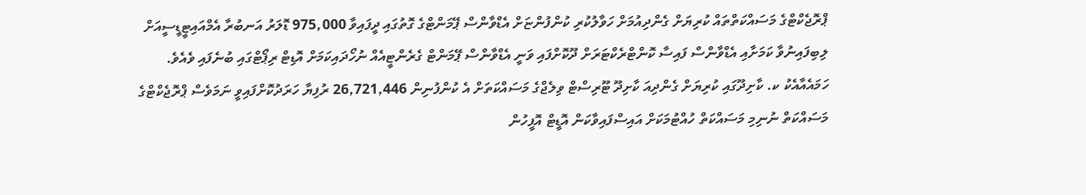ޕްރޮޖެކްޓްގެ މަސައްކަތްތައް ކުރިޔަށް ގެންދިއުމަށް ހަވާލުކުރި ކުންފުންޏަށް އެޑްވާންސް ޕޭމަންޓްގެ ގޮތުގައި ދީފައިވާ 975,000 ޑޮލަރު އަނބުރާ އެމްއައިޓީޑީސީއަށް ލިބިފައިނުވާ ކަމަށާއި އެޑްވާންސް ފައިސާ ކޮންޓްރެކްޓަރަށް ދޫކޮށްފައި ވަނީ އެޑްވާންސް ޕޭމަންޓް ގެރެންޓީއެއް ނުހޯދައިކަމަށް އޮޑިޓް ރިޕޯޓްގައި ބުނެފައި ވެއެވެ.
ހަމައެއާއެކު ކ. ކާށިދޫގައި ކުރިޔަށް ގެންދިއަ ކާށިދޫ ޓޫރިސްޓް ވިލެޖްގެ މަސައްކަތަށް އެ ކުންފުނިން 26,721,446 ރުފިޔާ ހަރަދުކޮށްފައިވީ ނަމަވެސް ޕްރޮޖެކްޓްގެ މަސައްކަތް ނުނިމި މަސައްކަތް ހުއްޓުމަކަށް އައިސްފައިވާކަން އޮޑީޓް އޮފީހުން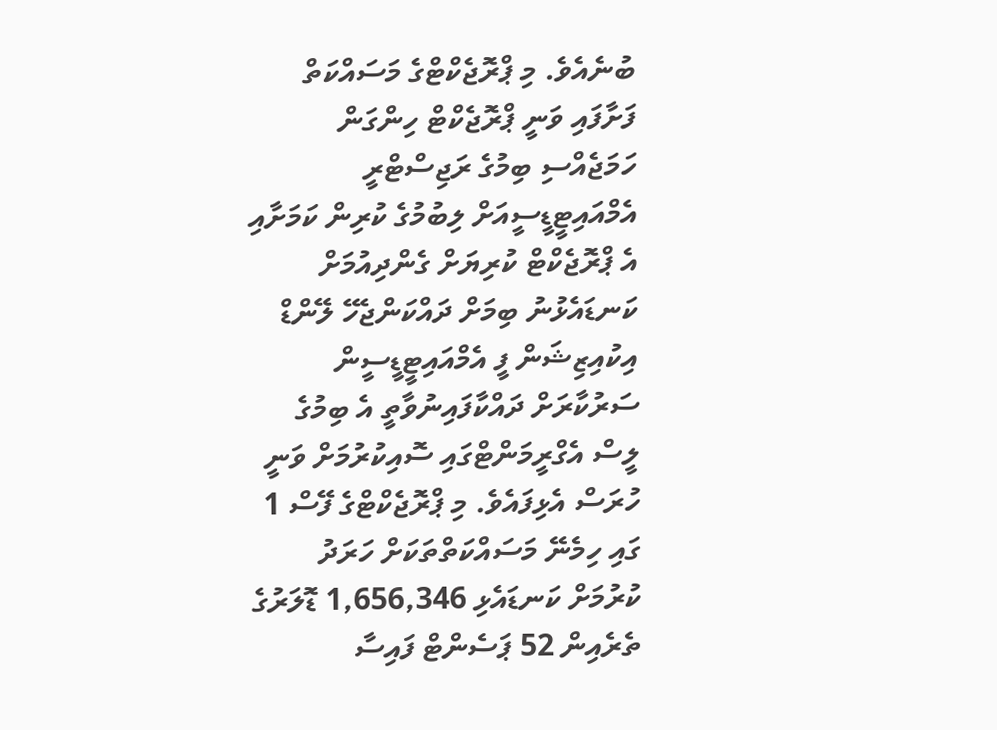ބުނެއެވެ. މި ޕްރޮޖެކްޓްގެ މަސައްކަތް ފަށާފައި ވަނީ ޕްރޮޖެކްޓް ހިންގަން ހަމަޖެއްސި ބިމުގެ ރަޖިސްޓްރީ އެމްއައިޓީޑީސީއަށް ލިބުމުގެ ކުރިން ކަމަށާއި އެ ޕްރޮޖެކްޓް ކުރިޔަށް ގެންދިއުމަށް ކަނޑައެޅުނު ބިމަށް ދައްކަންޖެހޭ ލޭންޑް އިކުއިޒިޝަން ފީ އެމްއައިޓީޑީސީން ސަރުކާރަށް ދައްކާފައިނުވާތީ އެ ބިމުގެ ލީސް އެގްރީމަންޓްގައި ސޮއިކުރުމަށް ވަނީ ހުރަސް އެޅިފައެވެ. މި ޕްރޮޖެކްޓްގެ ފޭސް 1 ގައި ހިމެނޭ މަސައްކަތްތަކަށް ހަރަދު ކުރުމަށް ކަނޑައެޅި 1,656,346 ޑޮލަރުގެ ތެރެއިން 52 ޕަސެންޓް ފައިސާ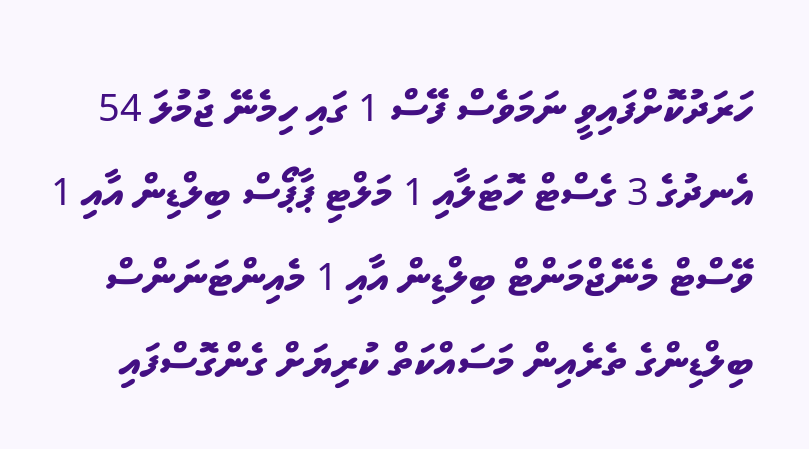ހަރަދުކޮށްފައިވީ ނަމަވެސް ފޭސް 1 ގައި ހިމެނޭ ޖުމުލަ 54 އެނދުގެ 3 ގެސްޓް ހޮޓަލާއި 1 މަލްޓި ޕާޕޯސް ބިލްޑިން އާއި 1 ވޭސްޓް މެނޭޖްމަންޓް ބިލްޑިން އާއި 1 މެއިންޓަނަންސް ބިލްޑިންގެ ތެރެއިން މަސައްކަތް ކުރިޔަށް ގެންގޮސްފައި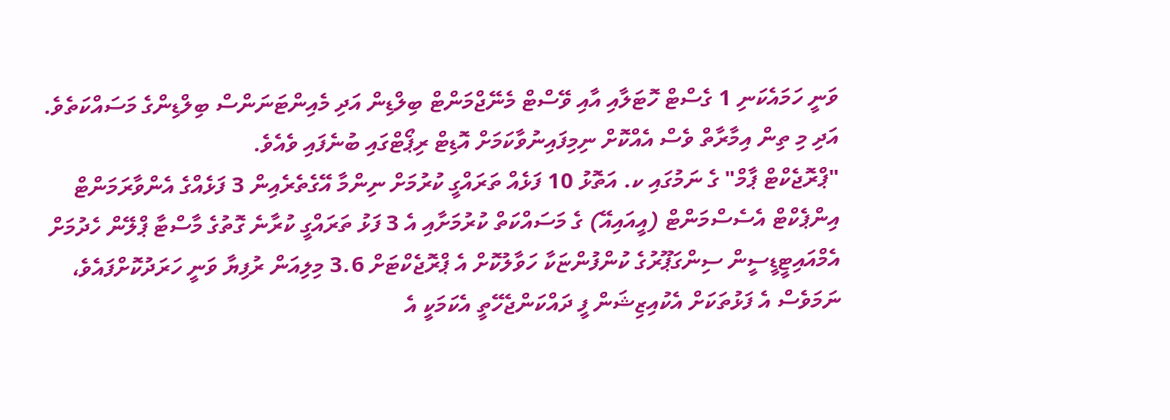ވަނީ ހަމައެކަނި 1 ގެސްޓް ހޮޓަލާއި އާއި ވޭސްޓް މެނޭޖްމަންޓް ބިލްޑިން އަދި މެއިންޓަނަންސް ބިލްޑިންގެ މަސައްކަތެވެ. އަދި މި ތިން އިމާރާތް ވެސް އެއްކޮށް ނިމިފައިނުވާކަމަށް އޮޑިޓް ރިޕޯޓްގައި ބުނެފައި ވެއެވެ.
"ޕްރޮޖެކްޓް ޕާމް" ގެ ނަމުގައި ކ. އަތޮޅު 10 ފަޅެއް ތަރައްގީ ކުރުމަށް ނިންމާ އޭގެތެރެއިން 3 ފަޅެއްގެ އެންވާރަމަންޓް އިންޕެކްޓް އެސެސްމަންޓް (އީއައިއޭ) ގެ މަސައްކަތް ކުރުމަށާއި އެ 3 ފަޅު ތަރައްގީ ކުރާނެ ގޮތުގެ މާސްޓާ ޕްލޭން ހެދުމަށް އެމްއައިޓީޑީސީން ސިންގަޕޫރުގެ ކުންފުންޏަކާ ހަވާލުކޮށް އެ ޕްރޮޖެކްޓަށް 3.6 މިލިއަން ރުފިޔާ ވަނީ ހަރަދުކޮށްފައެވެ، ނަމަވެސް އެ ފަޅުތަކަށް އެކުއިޒިޝަން ފީ ދައްކަންޖެހޭތީ އެކަމަކީ އެ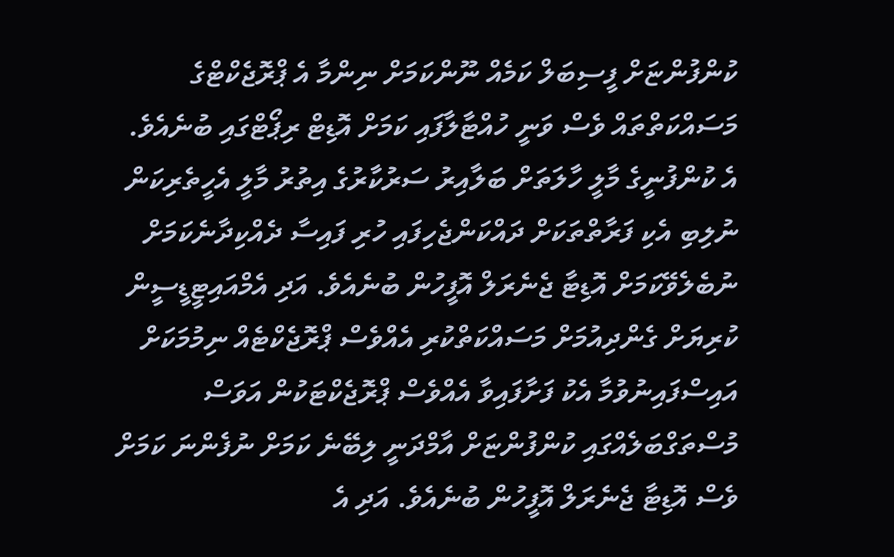ކުންފުންޏަށް ފީސިބަލް ކަމެއް ނޫންކަމަށް ނިންމާ އެ ޕްރޮޖެކްޓްގެ މަސައްކަތްތައް ވެސް ވަނީ ހުއްޓާލާފައި ކަމަށް އޮޑިޓް ރިޕޯޓްގައި ބުނެއެވެ.
އެ ކުންފުނީގެ މާލީ ހާލަތަށް ބަލާއިރު ސަރުކާރުގެ އިތުރު މާލީ އެހީތެރިކަން ނުލިބި އެކި ފަރާތްތަކަށް ދައްކަންޖެހިފައި ހުރި ފައިސާ ދެއްކިދާނެކަމަށް ނުބެލެވޭކަމަށް އޮޑިޓާ ޖެނެރަލް އޮފީހުން ބުނެއެވެ. އަދި އެމްއައިޓީޑީސީން ކުރިޔަށް ގެންދިއުމަށް މަސައްކަތްކުރި އެއްވެސް ޕްރޮޖެކްޓެއް ނިމުމަކަށް އައިސްފައިނުވުމާ އެކު ފަށާފައިވާ އެއްވެސް ޕްރޮޖެކްޓަކުން އަވަސް މުސްތަގްބަލެއްގައި ކުންފުންޏަށް އާމްދަނީ ލިބޭނެ ކަމަށް ނުފެންނަ ކަމަށް ވެސް އޮޑިޓާ ޖެނެރަލް އޮފީހުން ބުނެއެވެ. އަދި އެ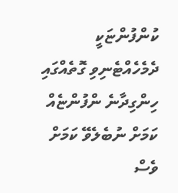ކުންފުންޏަކީ ދެމެހެއްޓެނިވި ގޮތެއްގައި ހިންގިދާނެ ންފުންޏެއް ކަމަށް ނުބެލެވޭ ކަމަށް ވެސް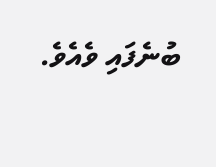ބުނެފައި ވެއެވެ.